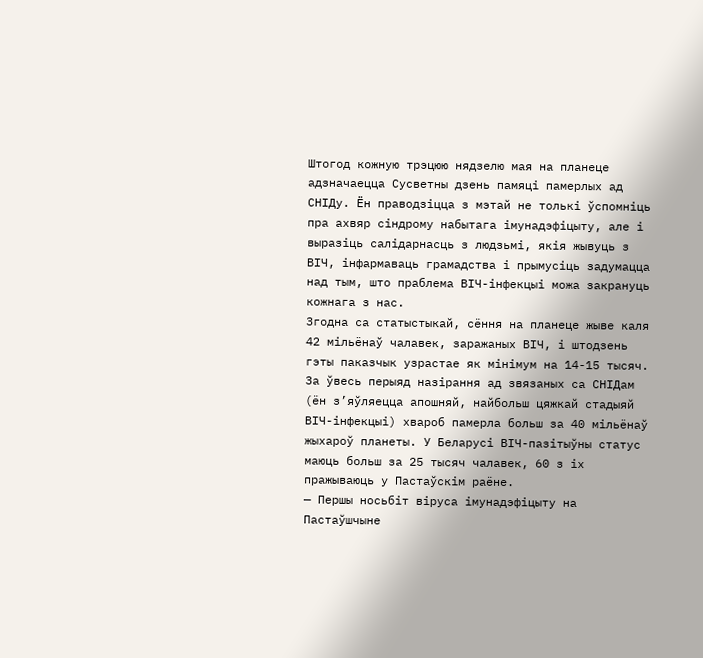Штогод кожную трэцюю нядзелю мая на планеце адзначаецца Сусветны дзень памяці памерлых ад СНІДу. Ён праводзіцца з мэтай не толькі ўспомніць пра ахвяр сіндрому набытага імунадэфіцыту, але і выразіць салідарнасць з людзьмі, якія жывуць з ВІЧ, інфармаваць грамадства і прымусіць задумацца над тым, што праблема ВІЧ-інфекцыі можа закрануць кожнага з нас.
Згодна са статыстыкай, сёння на планеце жыве каля 42 мільёнаў чалавек, заражаных ВІЧ, і штодзень гэты паказчык узрастае як мінімум на 14-15 тысяч. За ўвесь перыяд назірання ад звязаных са СНІДам (ён з’яўляецца апошняй, найбольш цяжкай стадыяй ВІЧ-інфекцыі) хвароб памерла больш за 40 мільёнаў жыхароў планеты. У Беларусі ВІЧ-пазітыўны статус маюць больш за 25 тысяч чалавек, 60 з іх пражываюць у Пастаўскім раёне.
— Першы носьбіт віруса імунадэфіцыту на Пастаўшчыне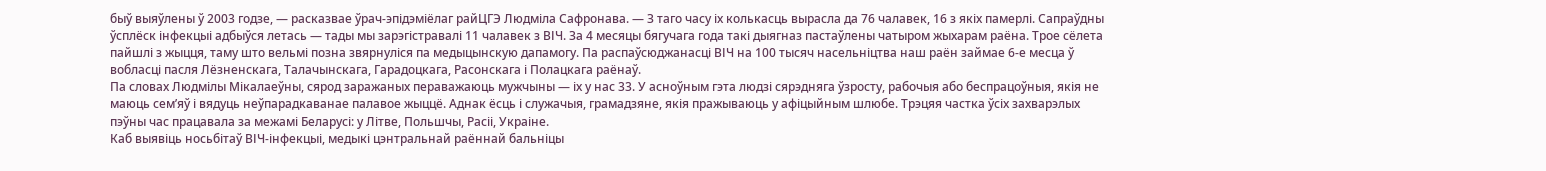быў выяўлены ў 2003 годзе, — расказвае ўрач-эпідэміёлаг райЦГЭ Людміла Сафронава. — З таго часу іх колькасць вырасла да 76 чалавек, 16 з якіх памерлі. Сапраўдны ўсплёск інфекцыі адбыўся летась — тады мы зарэгістравалі 11 чалавек з ВІЧ. За 4 месяцы бягучага года такі дыягназ пастаўлены чатыром жыхарам раёна. Трое сёлета пайшлі з жыцця, таму што вельмі позна звярнуліся па медыцынскую дапамогу. Па распаўсюджанасці ВІЧ на 100 тысяч насельніцтва наш раён займае 6-е месца ў вобласці пасля Лёзненскага, Талачынскага, Гарадоцкага, Расонскага і Полацкага раёнаў.
Па словах Людмілы Мікалаеўны, сярод заражаных пераважаюць мужчыны — іх у нас 33. У асноўным гэта людзі сярэдняга ўзросту, рабочыя або беспрацоўныя, якія не маюць сем’яў і вядуць неўпарадкаванае палавое жыццё. Аднак ёсць і служачыя, грамадзяне, якія пражываюць у афіцыйным шлюбе. Трэцяя частка ўсіх захварэлых пэўны час працавала за межамі Беларусі: у Літве, Польшчы, Расіі, Украіне.
Каб выявіць носьбітаў ВІЧ-інфекцыі, медыкі цэнтральнай раённай бальніцы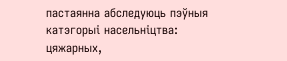пастаянна абследуюць пэўныя катэгорыі насельніцтва: цяжарных,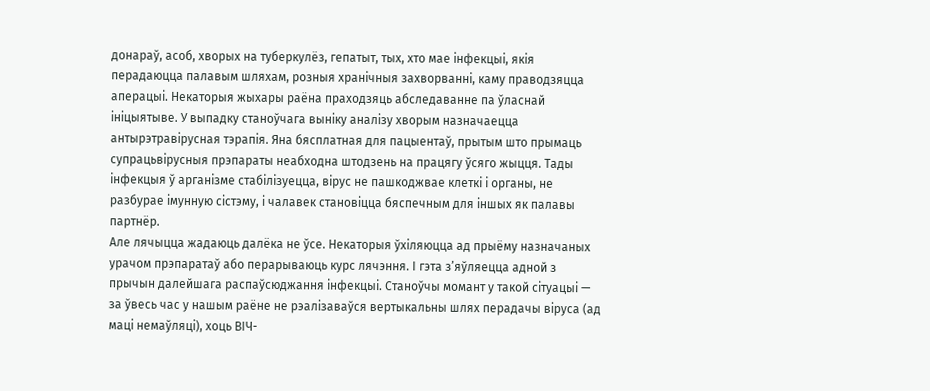донараў, асоб, хворых на туберкулёз, гепатыт, тых, хто мае інфекцыі, якія перадаюцца палавым шляхам, розныя хранічныя захворванні, каму праводзяцца аперацыі. Некаторыя жыхары раёна праходзяць абследаванне па ўласнай ініцыятыве. У выпадку станоўчага выніку аналізу хворым назначаецца антырэтравірусная тэрапія. Яна бясплатная для пацыентаў, прытым што прымаць супрацьвірусныя прэпараты неабходна штодзень на працягу ўсяго жыцця. Тады інфекцыя ў арганізме стабілізуецца, вірус не пашкоджвае клеткі і органы, не разбурае імунную сістэму, і чалавек становіцца бяспечным для іншых як палавы партнёр.
Але лячыцца жадаюць далёка не ўсе. Некаторыя ўхіляюцца ад прыёму назначаных урачом прэпаратаў або перарываюць курс лячэння. І гэта з’яўляецца адной з прычын далейшага распаўсюджання інфекцыі. Станоўчы момант у такой сітуацыі — за ўвесь час у нашым раёне не рэалізаваўся вертыкальны шлях перадачы віруса (ад маці немаўляці), хоць ВІЧ-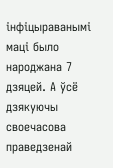інфіцыраванымі маці было народжана 7 дзяцей. А ўсё дзякуючы своечасова праведзенай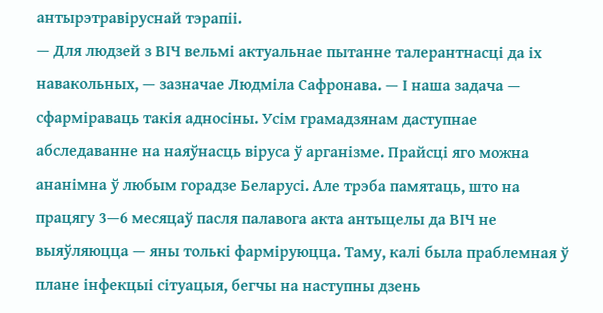антырэтравіруснай тэрапіі.
— Для людзей з ВІЧ вельмі актуальнае пытанне талерантнасці да іх навакольных, — зазначае Людміла Сафронава. — І наша задача — сфарміраваць такія адносіны. Усім грамадзянам даступнае абследаванне на наяўнасць віруса ў арганізме. Прайсці яго можна ананімна ў любым горадзе Беларусі. Але трэба памятаць, што на працягу 3—6 месяцаў пасля палавога акта антыцелы да ВІЧ не выяўляюцца — яны толькі фарміруюцца. Таму, калі была праблемная ў плане інфекцыі сітуацыя, бегчы на наступны дзень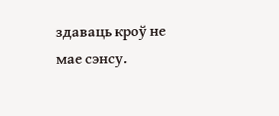здаваць кроў не мае сэнсу.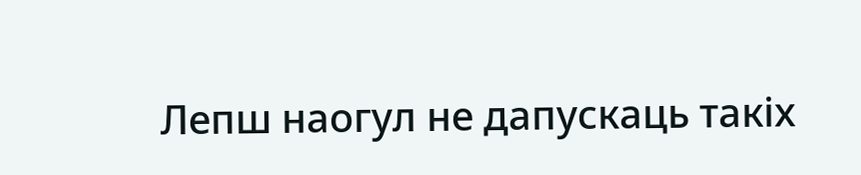Лепш наогул не дапускаць такіх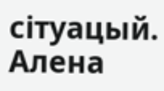сітуацый.
Алена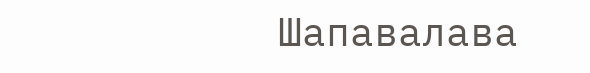Шапавалава